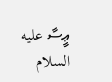ޢީސާ عليه السلام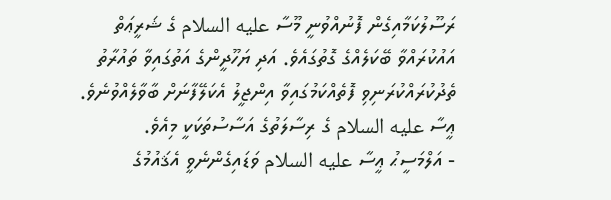ރަސޫލުކަމާއިގެން ފޮނުއްވުނީ މޫސާ عليه السلام ގެ ޝަރީޢަތް އައުކުރައްވާ ބޭކަލެއްގެ ގޮތުގައެވެ. އަދި ޔަހޫދީންގެ އަތުގައިވާ ތައުރާތު ތެދުކުރައްކުރަނިވި ފޮތެއްކަމުގައިވާ އިންޖީލު އެކަލޭފާނަށް ބާވާލެއްވުނެވެ. ޢީސާ عليه السلام ގެ ރިސާލަތުގެ އަސާސުތަކަކީ މިއެވެ.
- އަލްމަސީޙު ޢީސާ عليه السلام ވަޑައިގެންނެވީ އެޤައުމުގެ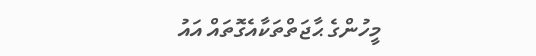މީހުންގެ ޙާޖަތްތަކާއެގޮތައް އައު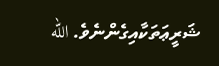ޝަރީޢަތަކާއިގެންނެވެ. الله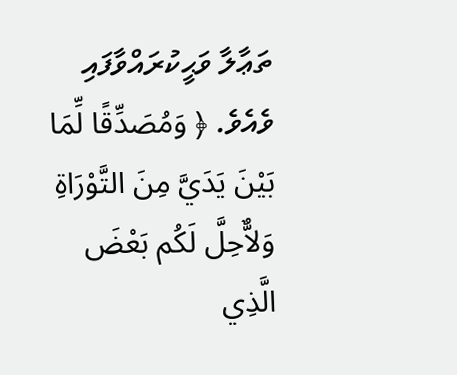ތަޢާލާ ވަޙީކުރައްވާފައި ވެއެވެ. ﴿ وَمُصَدِّقًا لِّمَا بَيْنَ يَدَيَّ مِنَ التَّوْرَاةِ وَلاٌّحِلَّ لَكُم بَعْضَ الَّذِي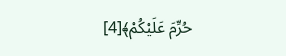حُرِّمَ عَلَيْكُمْ﴾[4]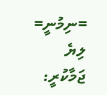=ނިމުނީ=
ލިޔެ ޖަމާކުރީ: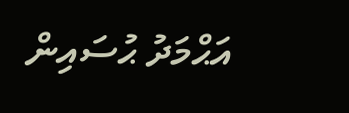އަޙްމަދު ޙުސައިން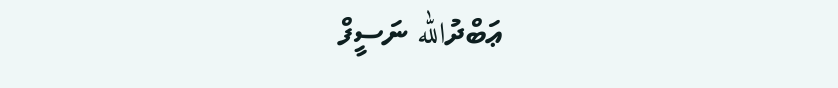ޢަބްދުالله ނަސީފް